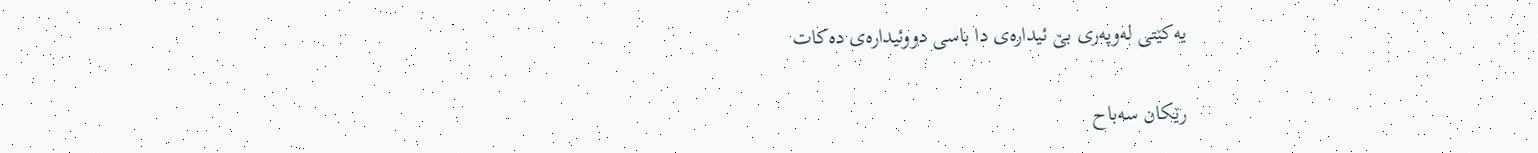یه‌كێتی له‌وپه‌ری بێ ئیداره‌ی دا باسی دووئیداره‌ی ده‌كات

رێكان سه‌باح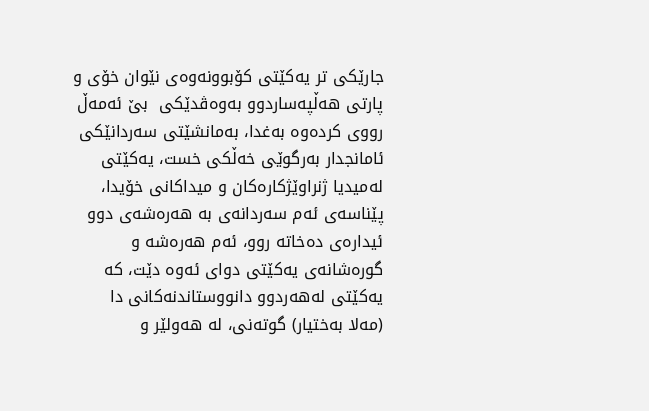جارێكی تر یه‌كێتی كۆبوونه‌وه‌ی نێوان خۆی و پارتی هه‌ڵپه‌ساردوو به‌وه‌ڤدێكى  بێ ئه‌مه‌ڵ رووی كرده‌وه‌ به‌غدا، به‌مانشێتی سه‌ردانێكی ئامانجدار به‌رگوێی خه‌ڵكی خست، یه‌كێتی له‌میدیا ژنراوێژكاره‌كان و میداكانی خۆیدا، پێناسه‌ی ئه‌م سه‌ردانه‌ی به‌ هه‌ره‌شه‌ی دوو ئیداره‌ی ده‌خاته‌ روو، ئه‌م هه‌ره‌شه‌ و گوره‌شانه‌ی یه‌كێتی دوای ئه‌وه‌ دێت، كه‌ یه‌كێتی له‌هه‌ردوو دانووستاندنه‌كانی دا (مه‌لا به‌ختیار) گوته‌نی، له‌ هه‌ولێر و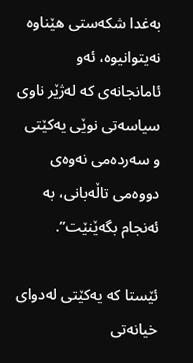به‌غدا شكه‌ستی هێناوه‌ نه‌یتوانیوه‌، ئه‌و ئامانجانه‌ی كه‌ له‌ژێر ناوی سیاسه‌تی نوێی یه‌كێتی و سه‌رده‌می نه‌وه‌ی دووه‌می تاڵه‌بانی، به‌ ئه‌نجام بگه‌ێنێت”.

ئێستا كه‌ یه‌كێتی له‌دوای خیانه‌تی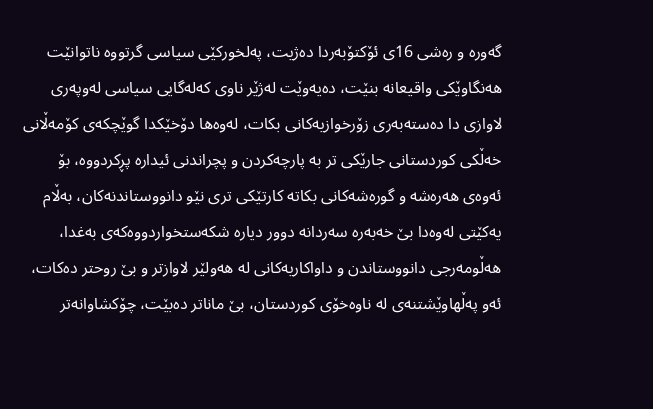گه‌وره‌ و ره‌شی 16ی ئۆكتۆبه‌ردا ده‌ژیت، په‌لخوركێی سیاسی گرتووه‌ ناتوانێت هه‌نگاوێكی واقیعانه‌ بنێت، ده‌یه‌وێت له‌ژێر ناوی كه‌له‌گایی سیاسی له‌وپه‌ری لاوازی دا ده‌سته‌به‌ری زۆرخوازیه‌كانی بكات، له‌وه‌ها دۆخێكدا گوێچكه‌ی كۆمه‌ڵانی خه‌ڵكی كوردستانی جارێكی تر به‌ پارچه‌كردن و پچراندنی ئیداره‌ پڕكردووه‌، بۆ ئه‌وه‌ی هه‌ره‌شه‌ و گوره‌شه‌كانی بكاته‌ كارتێكی تری نێو دانووستاندنه‌كان، به‌ڵام یه‌كێتی له‌وه‌دا بێ خه‌به‌ره‌ سه‌ردانه‌ دوور دیاره‌ شكه‌ستخواردووه‌كه‌ی به‌غدا، هه‌ڵومه‌رجی دانووستاندن و داواكاریه‌كانی له‌ هه‌ولێر لاوازتر و بێ روحتر ده‌كات، ئه‌و په‌ڵهاوێشتنه‌ی له‌ ناوه‌خۆی كوردستان، بێ ماناتر ده‌بێت، چۆكشاوانه‌تر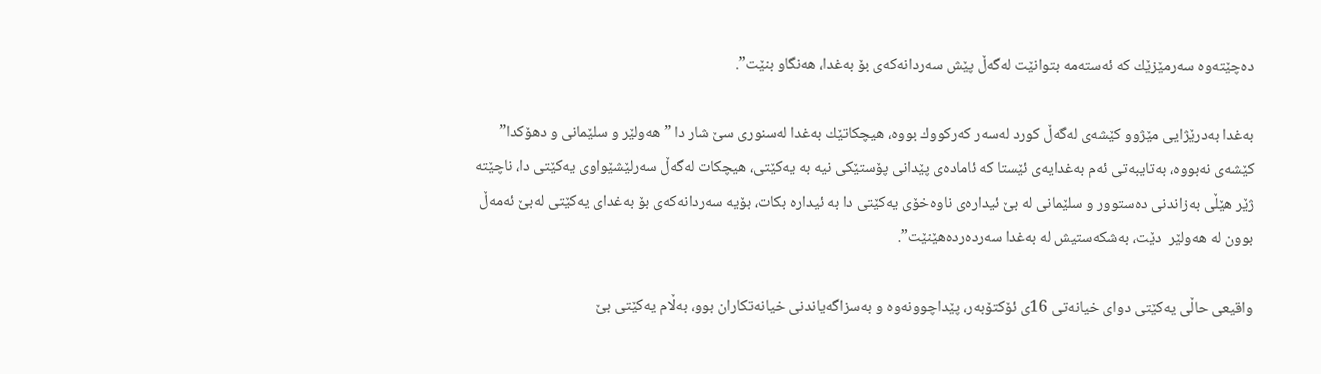ده‌چێته‌وه‌ سه‌رمێزێك كه‌ ئه‌سته‌مه‌ بتوانێت له‌گه‌ڵ پێش سه‌ردانه‌كه‌ی بۆ به‌غدا، هه‌نگاو بنێت”.

به‌غدا به‌درێژایی مێژوو كێشه‌ی له‌گه‌ڵ كورد له‌سه‌ر كه‌ركووك بووه‌، هیچكاتێك به‌غدا له‌سنوری سێ شار دا ” هه‌ولێر و سلێمانی و دهۆكدا” كێشه‌ی نه‌بووه‌، به‌تایبه‌تی ئه‌م به‌غدایه‌ی ئێستا كه‌ ئاماده‌ی پێدانی پۆستێكی نیه‌ به‌ یه‌كێتی، هیچكات له‌گه‌ڵ سه‌رلێشێواوی یه‌كێتی دا، ناچێته‌ ژێر هێڵی به‌زاندنی ده‌ستوور و سلێمانی له‌ بێ ئیداره‌ی ناوه‌خۆی یه‌كێتی دا به‌ ئیداره‌ بكات، بۆیه‌ سه‌ردانه‌كه‌ی بۆ به‌غدای یه‌كێتی له‌بێ ئه‌مه‌ڵ بوون له‌ هه‌ولێر  دێت، به‌شكه‌ستیش له‌ به‌غدا سه‌رده‌رده‌هێنێت”.

واقیعی حاڵی یه‌كێتی دوای خیانه‌تی 16ی ئۆكتۆبه‌ر، پێداچوونه‌وه‌ و به‌سزاگه‌یاندنی خیانه‌تكاران بوو، به‌ڵام یه‌كێتی بێ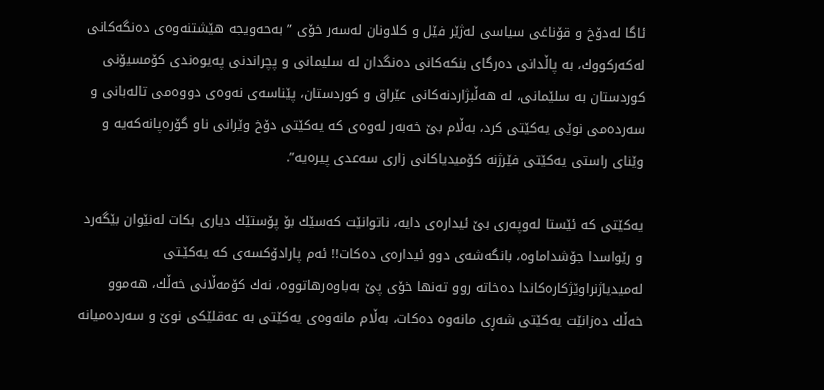ئاگا له‌دۆخ و قۆناغی سیاسی له‌ژێر فێل و كلاونان له‌سه‌ر خۆی ” به‌حه‌ویجه‌ هێشتنه‌وه‌ی ده‌نگه‌كانی له‌كه‌ركووك، به‌ پاڵدانی ده‌رگای بنكه‌كانی ده‌نگدان له‌ سلیمانی و پچراندنی په‌یوه‌ندی كۆمسیۆنی كوردستان به‌ سلێمانی، له‌ هه‌ڵبژاردنه‌كانی عێراق و كوردستان، پێناسه‌ی نه‌وه‌ی دووه‌می تاله‌بانی و سه‌رده‌می نوێی یه‌كێتی كرد، به‌ڵام بێ خه‌به‌ر له‌وه‌ی كه‌ یه‌كێتی دۆخ وێرانی ناو گۆره‌پانه‌كه‌یه‌ و وێنای راستی یه‌كێتی فێرژنه‌ كۆمیدیاكانی زاری سه‌عدی پیره‌یه‌”.

یه‌كێتی كه‌ ئێستا له‌وپه‌ری بێ ئیداره‌ی دایه‌، ناتوانێت كه‌سێك بۆ پۆستێك دیاری بكات له‌نێوان بێگه‌رد و رێواسدا جۆشداماوه‌، بانگه‌شه‌ی دوو ئیداره‌ی ده‌كات!! ئه‌م پارادۆكسه‌ی كه‌ یه‌كێـتی له‌میدیاژنراوێژكاره‌كاندا ده‌خاته‌ روو ته‌نها خۆی پێ به‌باوه‌رهاتووه‌، نه‌ك كۆمه‌ڵانی خه‌ڵك، هه‌موو خه‌ڵك ده‌زانێت یه‌كێتی شه‌ڕی مانه‌وه‌ ده‌كات، به‌ڵام مانه‌وه‌ی یه‌كێتی به‌ عه‌قلێكی نوێ و سه‌رده‌میانه‌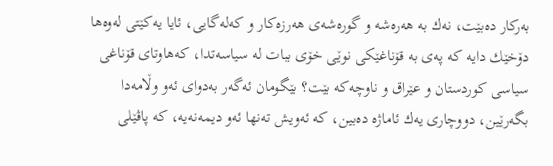به‌ركار ده‌بێت، نه‌ك به‌ هه‌ره‌شه‌ و گوره‌شه‌ی هه‌رزه‌كار و كه‌له‌گایی، ئایا یه‌كێتی له‌وه‌ها دۆخێك دایه‌ كه‌ په‌ی به‌ قۆناغێكی نوێی خۆی ببات له‌ سیاسه‌تدا، كه‌هاوتای قۆناغی سیاسی كوردستان و عێراق و ناوچه‌كه‌ بێت؟ بێگومان ئه‌گه‌ر به‌دوای ئه‌و وڵامه‌دا بگه‌رێین، دووچاری یه‌ك ئاماژه‌ ده‌بین، كه‌ ئه‌ویش ته‌نها ئه‌و دیمه‌نه‌یه‌، كه‌ پاڤێلی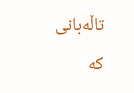تاڵه‌بانی كه‌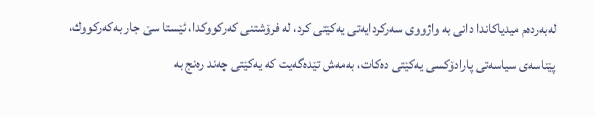له‌به‌رده‌م میدیاكاندا دانی به‌ واژووی سه‌ركردایه‌تی یه‌كێتی كرد، له‌ فرۆشتنی كه‌ركووكدا، ئێستا سێ جار به‌كه‌ركووك، پێناسه‌ی سیاسه‌تی پارادۆكسی یه‌كێتی ده‌كات، به‌مه‌ش تێده‌گه‌یت كه‌ یه‌كێتی چه‌ند ره‌نج به‌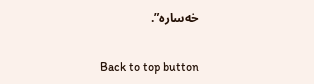خه‌ساره‌”.

Back to top button